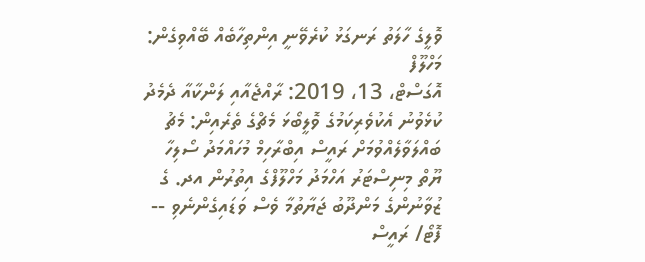ވޮލީގެ ހާލަތު ރަނގަޅު ކުރެވޭނީ އިންތިހާބެއް ބޭއްވިގެން: މަހްލޫފް
އޮގަސްޓް، 13، 2019: ރާއްޖެއާއި ލަންކާއާ ދެމެދު ކުޅެވުނު އެކުވެރިކަމުގެ ވޮލީބޯޅަ މެޗްގެ ތެރެއިން: މެޗު ބައްލަވާލެއްވުމަށް ރައީސް އިބްރާހިމް މުހައްމަދު ސޯލިހާ ޔޫތް މިނިސްޓަރު އަހްމަދު މަހްލޫފްގެ އިތުރުން އދ. ގެ ޒުވާނުންގެ މަންދޫބު ޖަޔާތުމާ ވެސް ވަޑައިގެންނެވި -- ފޮޓޯ/ ރައީސް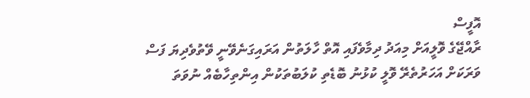އޮފީސް
ރާއްޖޭގެ ވޮލީއަށް މިއަދު ދިމާވެފައި އޮތް ހާލަތުން އަރައިގަނެވޭނީ ވޭތުވެދިޔަ ފަސް ވަރަކަށް އަހަރުތެރޭ ވޮލީ ކުޅުނު ބޮޑެތި ކުލަބުތަކުން އިންތިހާބެއް ނުވަތަ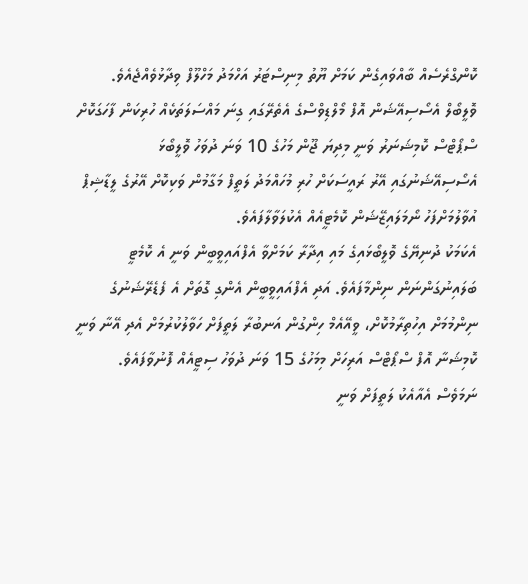ކޮންގްރެސެއް ބާއްވައިގެން ކަމަށް ޔޫތު މިނިސްޓަރު އަހްމަދު މަހްލޫފް ވިދާޅުވެއްޖެއެވެ.
ވޮލީބޯލް އެސޯސިއޭޝަން އޮފް މޯލްޑިވްސްގެ އެތެރޭގައި ގިނަ މައްސަލަތަކެއް ހުރިކަން ފާހަގަކޮށް ސްޕޯޓްސް ކޮމިޝަނަރު ވަނީ މިދިޔަ ޖޫން މަހުގެ 10 ވަނަ ދުވަހު ވޮލީބޯޅަ އެސޯސިއޭޝަނުގައި އޭރު ރައީސަކަށް ހުރި މުހައްމަދު ލަތީފް މަގާމުން ވަކިކޮށް އޭރުގެ ލީޑާޝިޕް އުވާލުމަށްފަހު ނޯމަލައިޒޭޝަން ކޮމެޓީއެއް އެކުލަވާލާފައެވެ.
އެކަމަކު ދުނިޔޭގެ ވޮލީބޯޅައިގެ މައި އިދާރާ ކަމަށްވާ އެފްއައިވީބީން ވަނީ އެ ކޮމެޓީ ބަލައިނުގަންނަން ނިންމާފައެވެ. އަދި އެފްއައިވީބީން އެންގި ގޮތަށް އެ ފެޑެރޭޝަނުގެ ނިންމުމަށް އިހުތިރާމުކޮށް، ވީއޭއެމް ހިންގުން އަނބުރާ ލަތީފަށް ހަވާލުކުރުމަށް އެދި އޭނާ ވަނީ ކޮމިޝަނާ އޮފް ސްޕޯޓްސް އަރިހަށް މިމަހުގެ 15 ވަނަ ދުވަހު ސިޓީއެއް ފޮނުވާފައެވެ.
ނަމަވެސް އެއާއެކު ލަތީފަށް ވަނީ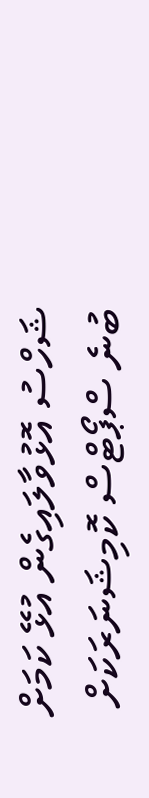ޝަހްސު އޮޅުވާލައިގެން އުޅޭ ކަމަށް ބުނެ ސްޕޯޓްސް ކޮމިޝަނަރަކަށް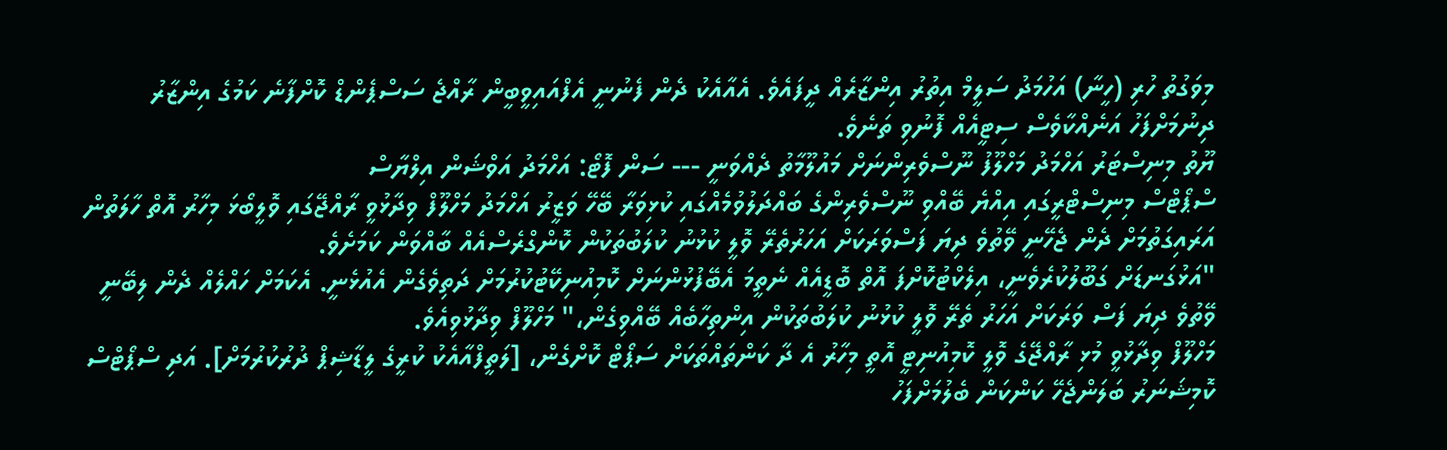މިވަގުތު ހުރި (ހީނާ) އަހުމަދު ސަލީމް އިތުރު އިންޒާރެއް ދީފައެވެ. އެއާއެކު ދެން ފެނުނީ އެފްއައިވީބީން ރާއްޖެ ސަސްޕެންޑް ކޮށްފާނެ ކަމުގެ އިންޒާރު ދިނުމަށްފަހު އަނެއްކާވެސް ސިޓީއެއް ފޮނުވި ތަނެވެ.
ޔޫތު މިނިސްޓަރު އަހްމަދު މަހްލޫފު ނޫސްވެރިންނަށް މައުލޫމާތު ދެއްވަނީ --- ސަން ފޮޓޯ: އަހްމަދު އަވްޝަން އިލްޔާސް
ސްޕޯޓްސް މިނިސްޓްރީގައި އިއްޔެ ބޭއްވި ނޫސްވެރިންގެ ބައްދަލުވުމެއްގައި ކުޅިވަރާ ބޭހޭ ވަޒީރު އަހްމަދު މަހްލޫފް ވިދާޅުވީ ރާއްޖޭގައި ވޮލީބޯޅަ މިހާރު އޮތް ހާލަތުން އަރައިގަތުމަށް ދެން ޖެހޭނީ ވޭތުވެ ދިޔަ ފަސްވަރަކަށް އަހަރުތެރޭ ވޮލީ ކުޅުނު ކުލަބުތަކުން ކޮންގްރެސްއެއް ބާއްވަން ކަމަށެވެ.
"އަޅުގަނޑަށް ގަބޫލުކުރެވެނީ، އިލެކްޓުކޮށްފަ އޮތް ބޮޑީއެއް ނެތީމަ އެބޭފުޅުންނަށް ކޮމިއުނިކޭޓުކުރުމަށް ދަތިވެގެން އެއުޅެނީ. އެކަމަށް ހައްލެއް ދެން ލިބޭނީ ވޭތުވެ ދިޔަ ފަސް ވަރަކަށް އަހަރު ތެރޭ ވޮލީ ކުޅުނު ކުލަބުތަކުން އިންތިހާބެއް ބޭއްވިގެން،" މަހްލޫފް ވިދާޅުވިއެވެ.
މަހްލޫފް ވިދާޅުވީ މުޅި ރާއްޖޭގެ ވޮލީ ކޮމިއުނިޓީ އޮތީ މިހާރު އެ ދާ ކަންތައްތަކަށް ސަޕޯޓް ކޮށްގެން، [ލަތީފްއާއެކު ކުރީގެ ލީޑާޝިޕް ދުރުކުރުމަށް]. އަދި ސްޕޯޓްސް ކޮމިޝަނަރު ބަލަންޖެހޭ ކަންކަން ބެލުމަށްފަހު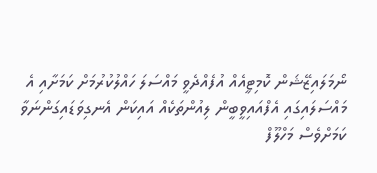ނޯމަލައިޒޭޝަން ކޮމިޓީއެއް އުފެއްދެވީ މައްސަލަ ހައްލުކުރުމަށް ކަމަށާއި އެ މައްސަލައިގައި އެފްއައިވީބީން ލިއުންތަކެއް އައިކަން އެނގިވަޑައިގަންނަވާ ކަމަށްވެސް މަހްލޫފް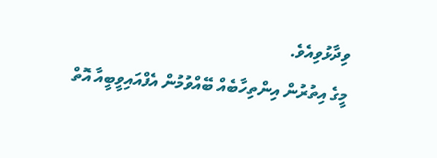ވިދާޅުވިއެވެ.
މީގެ އިތުރުން އިންތިހާބެއް ބޭއްވުމުން އެފްއައިވީބީއާ އޮތް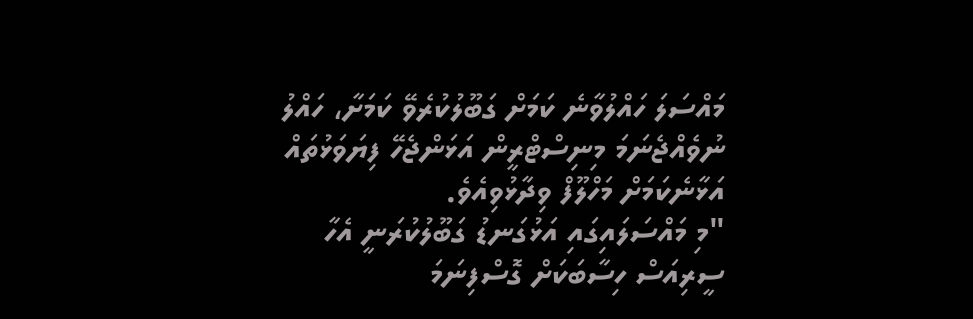މައްސަލަ ހައްލުވާނެ ކަމަށް ގަބޫލުކުރެވޭ ކަމަށާ، ހައްލު ނުވެއްޖެނަމަ މިނިސްޓްރީން އަޅަންޖެހޭ ފިޔަވަޅުތައް އަޅާނެކަމަށް މަހްލޫފް ވިދާޅުވިއެވެ.
"މި މައްސަލައިގައި އަޅުގަނޑު ގަބޫލުކުރަނީ އެހާ ސީރިއަސް ހިސާބަކަށް ގޮސްފިނަމަ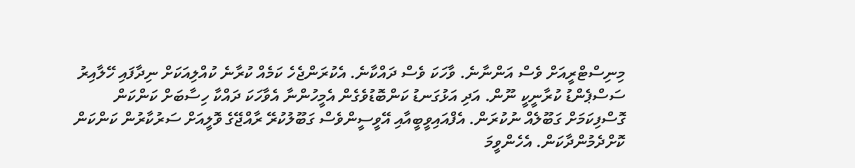މިނިސްޓްރީއަށް ވެސް އަންނާނެ. ވާހަކަ ވެސް ދައްކާނެ. އެކުރަންޖެހެ ކަމެއް ކުރާނެ ކުއްލިއަކަށް ނިދާފައި ހޭލާއިރު ސަސްޕެންޑު ކުރާނީކީ ނޫން. އަދި އަޅުގަނޑު ކަންބޮޑުވެގެން އެމީހުންނާ އެވާހަކަ ދައްކާ ހިސާބަށް ކަންކަން ގޮސްފިކަމަށް ގަބޫލެއް ނުކުރަން. އެފްއައިވީބީއާއި އޭވީސީންވެސް ގަބޫލުކުރޭ ރާއްޖޭގެ ވޮލީއަށް ސަރުކާރުން ކަންކަން ކޮށްދެމުންދާކަން. އެހެންވީމަ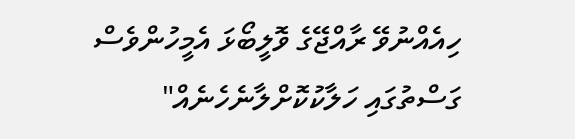ހިއެއްނުވޭ ރާއްޖޭގެ ވޮލީބޯޅަ އެމީހުންވެސް ގަސްތުގައި ހަލާކުކޮށްލާނެހެނެއް"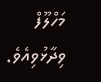މަހްލޫފް ވިދާޅުވިއެވެ.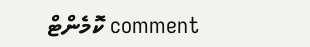comment ކޮމެންޓް